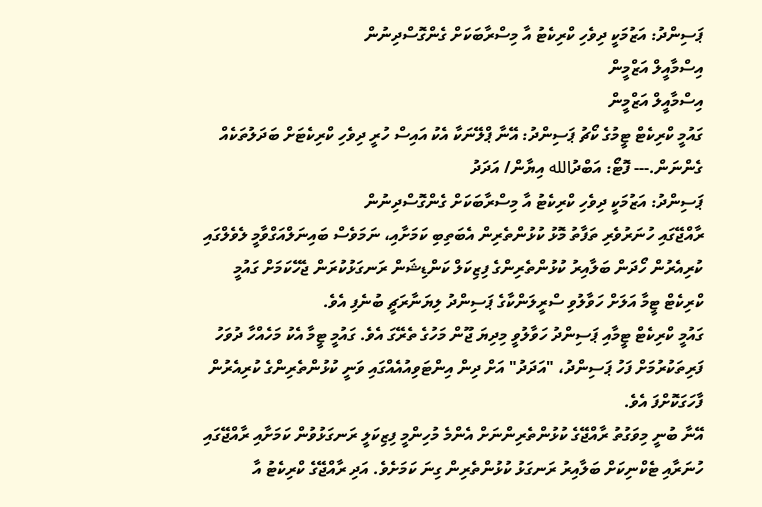ޕަސިންދު: އަޒުމަކީ ދިވެހި ކްރިކެޓު އާ މިސްރާބަކަށް ގެންގޮސްދިނުން
އިސްމާއީލް އަޒްމީން
އިސްމާއީލް އަޒްމީން
ގައުމީ ކްރިކެޓް ޓީމުގެ ކޯޗު ޕަސިންދު: އޭނާ ޕްލޭނަކާ އެކު އައިސް ހުރީ ދިވެހި ކްރިކެޓަށް ބަދަލުތަކެއް ގެންނަން.--- ފޮޓޯ: އަބްދުالله އިޔާން/ އަދަދު
ޕަސިންދު: އަޒުމަކީ ދިވެހި ކްރިކެޓު އާ މިސްރާބަކަށް ގެންގޮސްދިނުން
ރާއްޖޭގައި ހުނަރުވެރި ތަފާތު މޮޅު ކުޅުންތެރިން އެބަތިބި ކަމަށާއި، ނަމަވެސް ބައިނަލްއަގްވާމީ ލެވެލްގައި ކުރިއެރުން ހޯދަން ބަލާއިރު ކުޅުންތެރިންގެ ފިޒިކަލް ކަންޑިޝަން ރަނގަޅުކުރަން ޖެހޭކަމަށް ގައުމީ ކްރިކެޓް ޓީމާ އަލަށް ހަވާލުވި ސްރީލަންކާގެ ޕަސިންދު ލިޔަނާރަޗީ ބުނެފި އެވެ.
ގައުމީ ކްރިކެޓް ޓީމާއި ޕަސިންދު ހަވާލުވީ މިދިޔަ ޖޫން މަހުގެ ތެރޭގަ އެވެ. ގައުމީ ޓީމާ އެކު މަހެއްހާ ދުވަހު ފަރިތަކުރުމަށް ފަހު ޕަސިންދު، "އަދަދު" އަށް ދިން އިންޓަވިއުއެއްގައި ވަނީ ކުޅުންތެރިންގެ ކުރިއެރުން ފާހަގަކޮށްފަ އެވެ.
އޭނާ ބުނީ މިވަގުތު ރާއްޖޭގެ ކުޅުންތެރިންނަށް އެންމެ މުހިންމީ ފިޒިކަލީ ރަނގަޅުވުން ކަމަށާއި ރާއްޖޭގައި ހުނަރާއި ޓެކްނިކަށް ބަލާއިރު ރަނގަޅު ކުޅުންތެރިން ގިނަ ކަމަށެވެ. އަދި ރާއްޖޭގެ ކްރިކެޓު އާ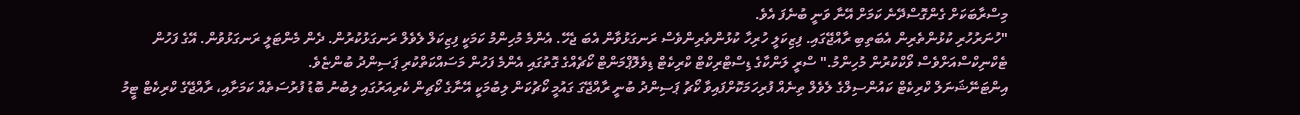މިސްރާބަކަށް ގެންގޮސްދޭނެ ކަމަށް އޭނާ ވަނީ ބުނެފަ އެވެ.
"ހުނަރުހުރި ކުޅުންތެރިން އެބަތިބި ރާއްޖޭގައި. ފިޒިކަލީ ހުރިހާ ކުޅުންތެރިންވެސް ރަނގަޅުވާން އެބަ ޖެހޭ. އެންމެ މުހިންމު ކަމަކީ ފިޒިކަލް ލެވެލް ރަނގަޅުކުރުން. ދެން މެންޓަލީ ރަނގަޅުވުން. އޭގެ ފަހުން ޓެކްނިކްސްއަށްވެސް ވޯކްކުރުން މުހިންމު." ސްރީ ލަންކާގެ ޑިސްޓްރިކްޓް ކްރިކެޓް ޑިވެލޮޕްމަންޓް ކޯޗެއްގެ ގޮތުގައި އެންމެ ފަހުން މަސައްކަތްކުރި ޕަސިންދު ބުންޏެވެ.
އިންޓަނޭޝަނަލް ކްރިކެޓް ކައުންސިލްގެ ލެވެލް ތިނެއް ފުރިހަމަކޮށްފައިވާ ކޯޗު ޕަސިންދު ބުނީ ރާއްޖޭގަ ގައުމީ ކޯޗުކަން ލިބުމަކީ އޭނާގެ ކޯޗިން ކެރިއަރުގައި ލިބުނު ބޮޑު ފުރުސަތެއް ކަމަށާއި، ރާއްޖޭގެ ކްރިކެޓް ޓީމު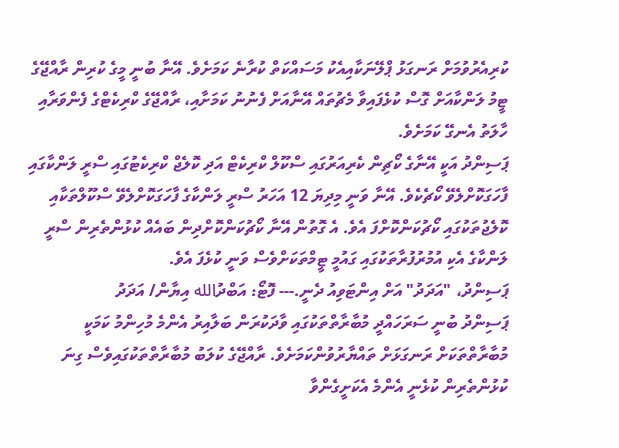ކުރިއެރުވުމަށް ރަނގަޅު ޕްލޭނަކާއިއެކު މަސައްކަތް ކުރާނެ ކަމަށެވެ. އޭނާ ބުނީ މީގެ ކުރިން ރާއްޖޭގެ ޓީމު ލަންކާއަށް ގޮސް ކުޅެފައިވާ މެޗުތައް އޭނާއަށް ފެނުނު ކަމަށާއި، ރާއްޖޭގެ ކްރިކެޓްގެ ފެންވަރާއި ހާލަތު އެނގޭ ކަމަށެވެ.
ޕަސިންދު އަކީ އޭނާގެ ކޯޗިން ކެރިއަރުގައި ސްކޫލް ކްރިކެޓް އަދި ކޮލެޖް ކްރިކެޓުގައި ސްރީ ލަންކާގައި ފާހަގަކޮށްލެވޭ ކޯޗެކެވެ. އޭނާ ވަނީ މިދިޔަ 12 އަހަރު ސްރީ ލަންކާގެ ފާހަގަކޮށްލެވޭ ސްކޫލްތަކާއި ކޮލެޖުތަކުގައި ކޯޗުކަންކޮށްފަ އެވެ. އެ ގޮތުން އޭނާ ކޯޗުކަންކޮށްދިން ބައެއް ކުޅުންތެރިން ސްރީ ލަންކާގެ އެކި އުމުރުފުރާތަކުގައި ގައުމީ ޓީމްތަކަށްވެސް ވަނީ ކުޅެފަ އެވެ.
ޕަސިންދު، "އަދަދު" އަށް އިންޓަވިއު ދެނީ.--- ފޮޓޯ: އަބްދުالله އިޔާން/ އަދަދު
ޕަސިންދު ބުނީ ސަރަހައްދީ މުބާރާތްތަކުގައި ވާދަކުރަން ބަލާއިރު އެންމެ މުހިންމު ކަމަކީ މުބާރާތްތަކަށް ރަނގަޅަށް ތައްޔާރުވުންކަމަށެވެ. ރާއްޖޭގެ ކުލަބު މުބާރާތްތަކުގައިވެސް ގިނަ ކުޅުންތެރިން ކުޅެނީ އެންމެ އެކަށީގެންވާ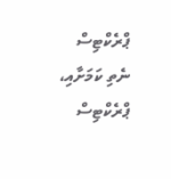ޕްރެކްޓިސް ނެތި ކަމަށާއި، ޕްރެކްޓިސް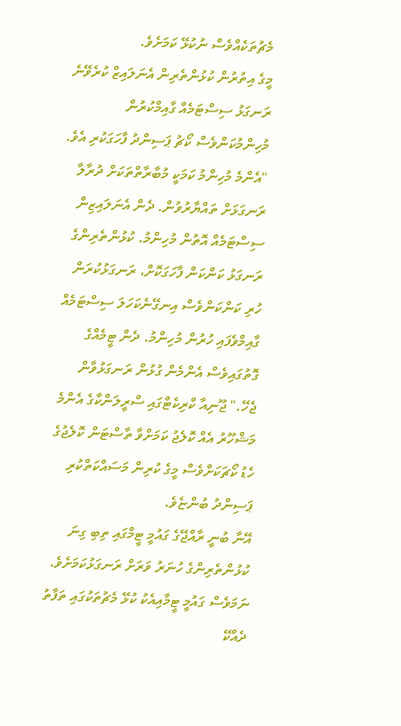މެޗުތަކެއްވެސް ނުކުޅޭ ކަމަށެވެ.
މީގެ އިތުރުން ކުޅުންތެރިން އެނަލައިޒް ކުރެވޭނެ ރަނގަޅު ސިސްޓަމެއް ގާއިމްކުރުން މުހިންމުކަންވެސް ކޯޗު ޕަސިންދު ފާހަގަކުރި އެވެ.
"އެންމެ މުހިންމު ކަމަކީ މުބާރާތްތަކަށް ދުރާލާ ރަނގަޅަށް ތައްޔާރުވުން. ދެން އެނަލައިޒިން ސިސްޓަމެއް އޮތުން މުހިންމު. ކުޅުންތެރިންގެ ރަނގަޅު ކަންކަން ފާހަގަކޮށް، ރަނގަޅުކުރަން ހުރި ކަންކަންވެސް އިނގޭނެކަހަލަ ސިސްޓަމެއް ގާއިމްވެފައި ހުރުން މުހިންމު. ދެން ޓީމެއްގެ ގޮތުގައިވެސް އެންމެން ގުޅުން ރަނގަޅުވާން ޖެހޭ." ޖޫނިއާ ކްރިކެޓްގައި ސްރީލަންކާގެ އެންމެ މަޝްހޫރު އެއް ކޮލެޖު ކަމަށްވާ ތާސްޓަން ކޮލެޖުގެ ހެޑު ކޯޗަކަށްވެސް މީގެ ކުރިން މަސައްކަތްކުރި ޕަސިންދު ބުންޏެވެ.
އޭނާ ބުނީ ރާއްޖޭގެ ގައުމީ ޓީމްގައި ތިބި ގިނަ ކުޅުންތެރިންގެ ހުނަރު ވަރަށް ރަނގަޅުކަމަށެވެ. ނަމަވެސް ގައުމީ ޓީމާއިއެކު ކުޅޭ މެޗުތަކުގައި ތަފާތު ދެއްކޭ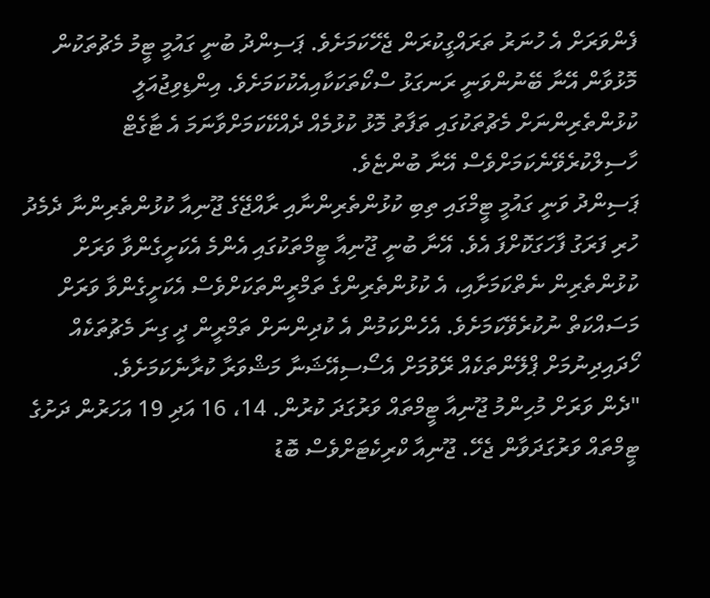ފެންވަރަށް އެ ހުނަރު ތަރައްގީކުރަން ޖެހޭކަމަށެވެ. ޕަސިންދު ބުނީ ގައުމީ ޓީމު މެޗުތަކުން މޮޅުވާން އޭނާ ބޭނުންވަނީ ރަނގަޅު ސްކޯތަކަކާއިއެކުކަމަށެވެ. އިންޑިވިޖުއަލީ ކުޅުންތެރިންނަށް މެޗުތަކުގައި ތަފާތު މޮޅު ކުޅުމެއް ދެއްކޭކަމަށްވާނަމަ އެ ޓާގެޓް ހާސިލްކުރެވޭނެކަމަށްވެސް އޭނާ ބުންޏެވެ.
ޕަސިންދު ވަނީ ގައުމީ ޓީމްގައި ތިބި ކުޅުންތެރިންނާއި ރާއްޖޭގެ ޖޫނިއާ ކުޅުންތެރިންނާ ދެމެދު ހުރި ފަރަގު ފާހަގަކޮށްފަ އެވެ. އޭނާ ބުނީ ޖޫނިއާ ޓީމްތަކުގައި އެންމެ އެކަށީގެންވާ ވަރަށް ކުޅުންތެރިން ނެތްކަމަށާއި، އެ ކުޅުންތެރިންގެ ތަމްރީންތަކަށްވެސް އެކަށީގެންވާ ވަރަށް މަސައްކަތް ނުކުރެވޭކަމަށެވެ. އެހެންކަމުން އެ ކުދިންނަށް ތަމްރީން ދީ ގިނަ މެޗުތަކެއް ހޯދައިދިނުމަށް ޕްލޭންތަކެއް ރޭވުމަށް އެސޯސިއޭޝަނާ މަޝްވަރާ ކުރާނެކަމަށެވެ.
"ދެން ވަރަށް މުހިންމު ޖޫނިއާ ޓީމްތައް ވަރުގަދަ ކުރުން. 14، 16 އަދި 19 އަހަރުން ދަށުގެ ޓީމްތައް ވަރުގަދަވާން ޖެހޭ. ޖޫނިއާ ކްރިކެޓަށްވެސް ބޮޑު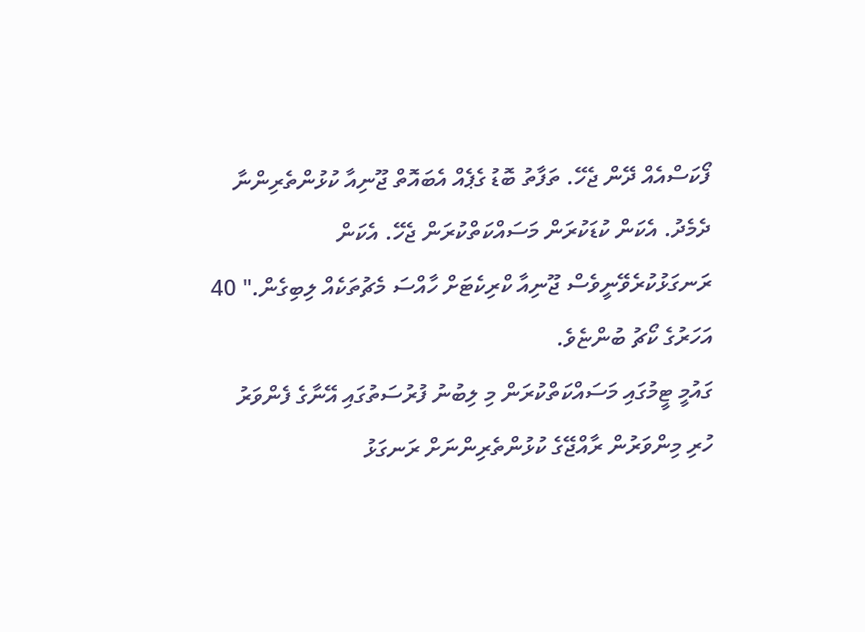ފޯކަސްއެއް ދޭން ޖެހޭ. ތަފާތު ބޮޑު ގެޕެއް އެބައޮތް ޖޫނިއާ ކުޅުންތެރިންނާ ދެމެދު. އެކަން ކުޑަކުރަން މަސައްކަތްކުރަން ޖެހޭ. އެކަން ރަނގަޅުކުރެވޭނީވެސް ޖޫނިއާ ކްރިކެޓަށް ހާއްސަ މެޗުތަކެއް ލިބިގެން." 40 އަހަރުގެ ކޯޗު ބުންޏެވެ.
ގައުމީ ޓީމުގައި މަސައްކަތްކުރަން މި ލިބުނު ފުރުސަތުގައި އޭނާގެ ފެންވަރު ހުރި މިންވަރުން ރާއްޖޭގެ ކުޅުންތެރިންނަށް ރަނގަޅު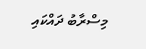މިސްރާބު ދައްކައި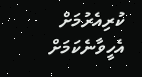ކުރިއެރުމަށް އެހީވާނެކަމަށް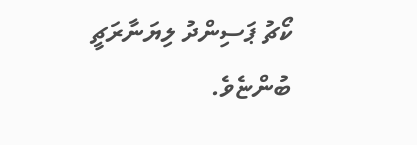ކޯޗު ޕަސިންދު ލިޔަނާރަޗީ ބުންޏެވެ.